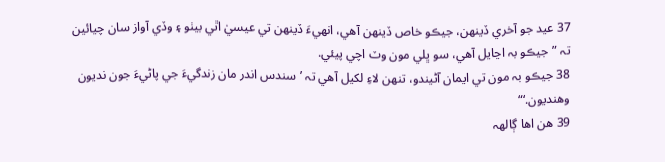37 عيد جو آخري ڏينھن، جيڪو خاص ڏينھن آھي، انھيءَ ڏينھن تي عيسيٰ اٿي بيٺو ۽ وڏي آواز سان چيائين تہ ”جيڪو بہ اڃايل آھي، سو ڀلي مون وٽ اچي پيئي.
38 جيڪو بہ مون تي ايمان آڻيندو، تنھن لاءِ لکيل آھي تہ ’سندس اندر مان زندگيءَ جي پاڻيءَ جون نديون وھنديون.‘“
39 ھن اھا ڳالھہ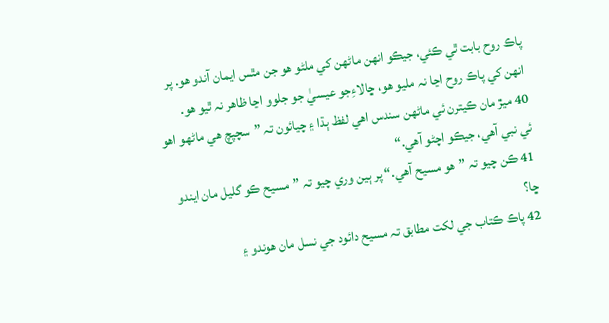پاڪ روح بابت ٿي ڪئي، جيڪو انھن ماڻھن کي ملڻو ھو جن مٿس ايمان آندو ھو. پر انھن کي پاڪ روح اڃا نہ مليو ھو، ڇالاءِجو عيسيٰ جو جلوو اڃا ظاھر نہ ٿيو ھو.
40 ميڙ مان ڪيترن ئي ماڻھن سندس اھي لفظ ٻڌا ۽ چيائون تہ ”سچپچ ھي ماڻھو اھو ئي نبي آھي، جيڪو اچڻو آھي.“
41 ڪن چيو تہ ”ھو مسيح آھي.“ پر ٻين وري چيو تہ ”مسيح ڪو گليل مان ايندو ڇا؟
42 پاڪ ڪتاب جي لکت مطابق تہ مسيح دائود جي نسل مان ھوندو ۽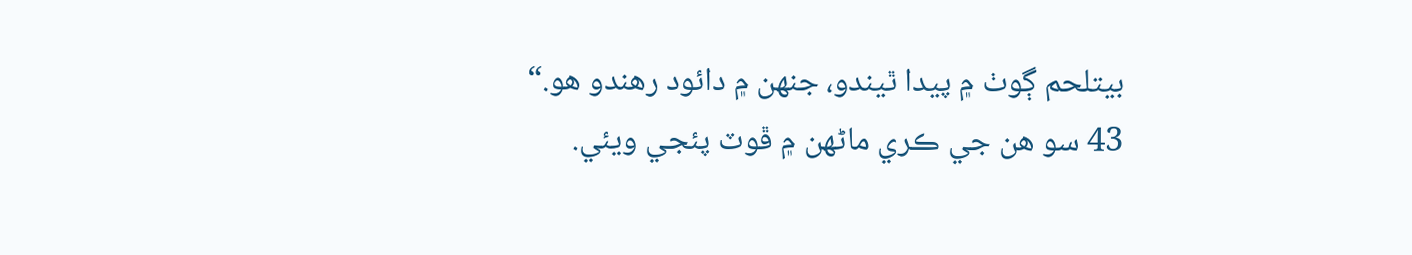بيتلحم ڳوٺ ۾ پيدا ٿيندو، جنھن ۾ دائود رھندو ھو.“
43 سو ھن جي ڪري ماڻھن ۾ ڦوٽ پئجي ويئي.